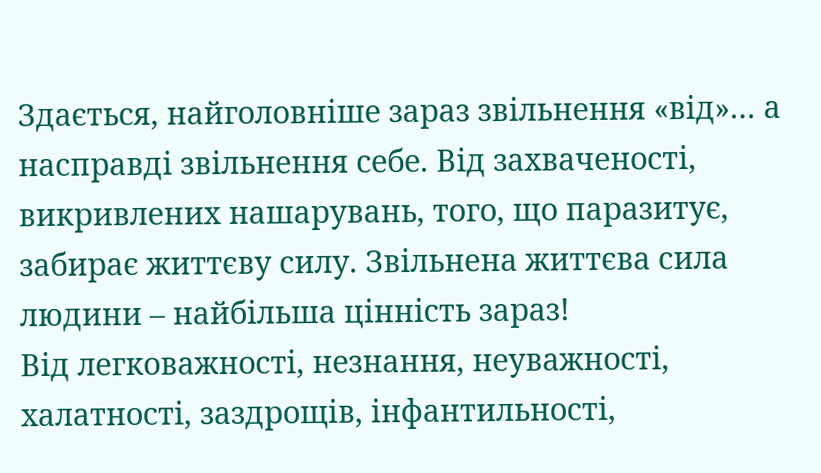Здається, найголовніше зараз звільнення «від»… а насправді звільнення себе. Від захваченості, викривлених нашарувань, того, що паразитує, забирає життєву силу. Звільнена життєва сила людини – найбільша цінність зараз!
Від легковажності, незнання, неуважності, халатності, заздрощів, інфантильності,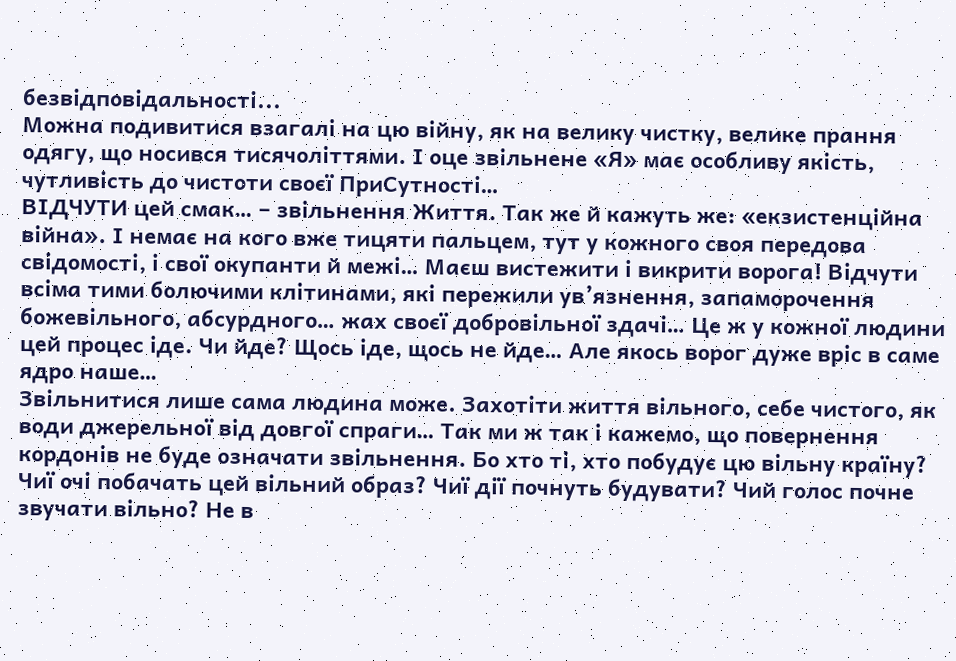безвідповідальності...
Можна подивитися взагалі на цю війну, як на велику чистку, велике прання одягу, що носився тисячоліттями. І оце звільнене «Я» має особливу якість, чутливість до чистоти своєї ПриСутності…
ВІДЧУТИ цей смак… – звільнення Життя. Так же й кажуть же: «екзистенційна війна». І немає на кого вже тицяти пальцем, тут у кожного своя передова свідомості, і свої окупанти й межі… Маєш вистежити і викрити ворога! Відчути всіма тими болючими клітинами, які пережили ув’язнення, запаморочення божевільного, абсурдного… жах своєї добровільної здачі… Це ж у кожної людини цей процес іде. Чи йде? Щось іде, щось не йде… Але якось ворог дуже вріс в саме ядро наше…
Звільнитися лише сама людина може. Захотіти життя вільного, себе чистого, як води джерельної від довгої спраги… Так ми ж так і кажемо, що повернення кордонів не буде означати звільнення. Бо хто ті, хто побудує цю вільну країну? Чиї очі побачать цей вільний образ? Чиї дії почнуть будувати? Чий голос почне звучати вільно? Не в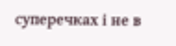суперечках і не в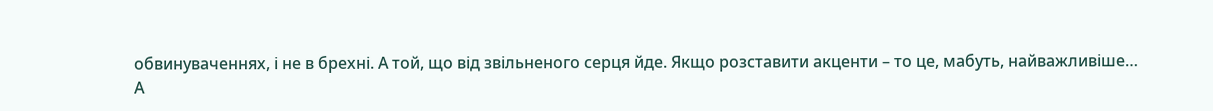обвинуваченнях, і не в брехні. А той, що від звільненого серця йде. Якщо розставити акценти – то це, мабуть, найважливіше…
А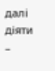далі діяти –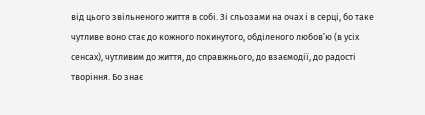від цього звільненого життя в собі. Зі сльозами на очах і в серці, бо таке чутливе воно стає до кожного покинутого, обділеного любов’ю (в усіх сенсах), чутливим до життя, до справжнього, до взаємодії, до радості творіння. Бо знає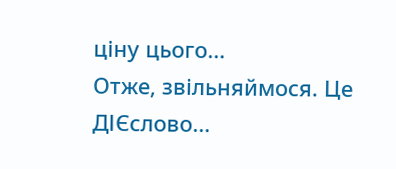ціну цього…
Отже, звільняймося. Це ДІЄслово…